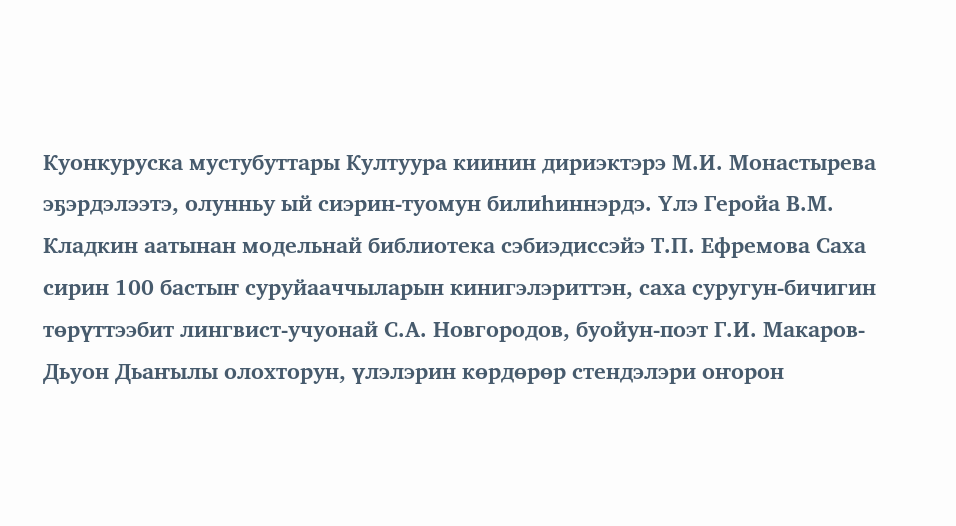Куонкуруска мустубуттары Култуура киинин дириэктэрэ М.И. Монастырева эҕэрдэлээтэ, олунньу ый сиэрин-туомун билиһиннэрдэ. Үлэ Геройа В.М. Кладкин аатынан модельнай библиотека сэбиэдиссэйэ Т.П. Ефремова Саха сирин 100 бастыҥ суруйааччыларын кинигэлэриттэн, саха суругун-бичигин төрүттээбит лингвист-учуонай С.А. Новгородов, буойун-поэт Г.И. Макаров-Дьуон Дьаҥылы олохторун, үлэлэрин көрдөрөр стендэлэри оҥорон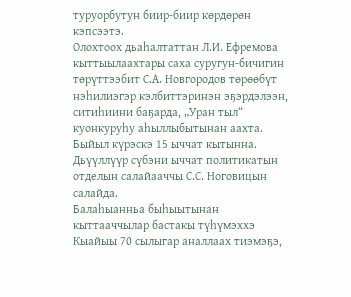туруорбутун биир-биир көрдөрөн кэпсээтэ.
Олохтоох дьаһалтаттан Л.И. Ефремова кыттыылаахтары саха суругун-бичигин төрүттээбит С.А. Новгородов төрөөбүт нэһилиэгэр кэлбиттэринэн эҕэрдэлээн, ситиһиини баҕарда, „Уран тыл“ куонкуруһу аһыллыбытынан аахта. Быйыл күрэскэ 15 ыччат кытынна. Дьүүллүүр сүбэни ыччат политикатын отделын салайааччы С.С. Ноговицын салайда.
Балаһыанньа быһыытынан кыттааччылар бастакы түһүмэххэ Кыайыы 70 сылыгар аналлаах тиэмэҕэ,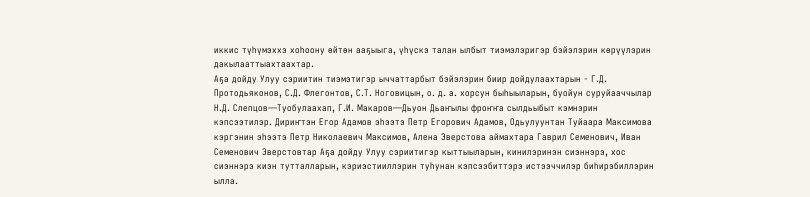иккис түһүмэххэ хоһоону өйтөн ааҕыыга, үһүскэ талан ылбыт тиэмэлэригэр бэйэлэрин көрүүлэрин дакылааттыахтаахтар.
Аҕа дойду Улуу сэриитин тиэмэтигэр ыччаттарбыт бэйэлэрин биир дойдулаахтарын - Г.Д. Протодьяконов, С.Д. Флегонтов, С.Т. Ноговицын, о. д. а. хорсун быһыыларын, буойун суруйааччылар Н.Д. Слепцов—Туобулаахап, Г.И. Макаров—Дьуон Дьаҥылы фроҥҥа сылдьыбыт кэмнэрин кэпсээтилэр. Дириҥтэн Егор Адамов эһээтэ Петр Егорович Адамов, Одьулуунтан Туйаара Максимова кэргэнин эһээтэ Петр Николаевич Максимов, Алена Эверстова аймахтара Гаврил Семенович, Иван Семенович Эверстовтар Аҕа дойду Улуу сэриитигэр кыттыыларын, кинилэринэн сиэннэрэ, хос сиэннэрэ киэн тутталларын, кэриэстииллэрин туһунан кэпсээбиттэрэ истээччилэр биһирэбиллэрин ылла.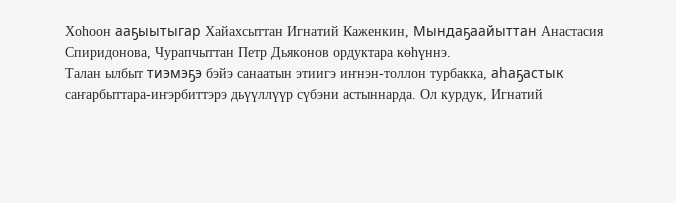Хоһоон ааҕыытыгар Хайахсыттан Игнатий Каженкин, Мындаҕаайыттан Анастасия Спиридонова, Чурапчыттан Петр Дьяконов ордуктара көһүннэ.
Талан ылбыт тиэмэҕэ бэйэ санаатын этиигэ иҥнэн-толлон турбакка, аһаҕастык саҥарбыттара-иҥэрбиттэрэ дьүүллүүр сүбэни астыннарда. Ол курдук, Игнатий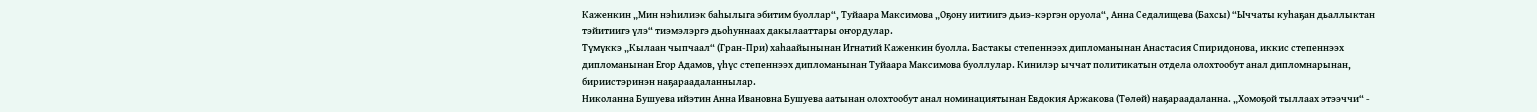Каженкин „Мин нэһилиэк баһылыга эбитим буоллар“, Туйаара Максимова „Оҕону иитиигэ дьиэ-кэргэн оруола“, Анна Седалищева (Бахсы) “Ыччаты куһаҕан дьаллыктан тэйитиигэ үлэ“ тиэмэлэргэ дьоһуннаах дакылааттары оҥордулар.
Түмүккэ „Кылаан чыпчаал“ (Гран-При) хаһаайынынан Игнатий Каженкин буолла. Бастакы степеннээх дипломанынан Анастасия Спиридонова, иккис степеннээх дипломанынан Егор Адамов, үһүс степеннээх дипломанынан Туйаара Максимова буоллулар. Кинилэр ыччат политикатын отдела олохтообут анал дипломнарынан, бириистэринэн наҕараадаланнылар.
Николанна Бушуева ийэтин Анна Ивановна Бушуева аатынан олохтообут анал номинациятынан Евдокия Аржакова (Төлөй) наҕараадаланна. „Хомоҕой тыллаах этээччи“ -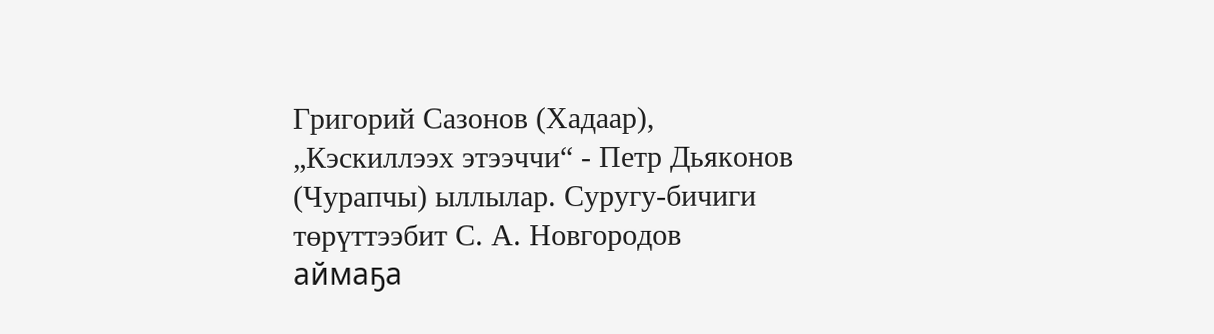Григорий Сазонов (Хадаар), „Кэскиллээх этээччи“ - Петр Дьяконов (Чурапчы) ыллылар. Суругу-бичиги төрүттээбит С. А. Новгородов аймаҕа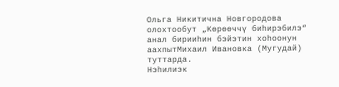Ольга Никитична Новгородова олохтообут „Көрөөччү биһирэбилэ“ анал бирииһин бэйэтин хоһоонун аахпытМихаил Ивановка (Мугудай) туттарда.
Нэһилиэк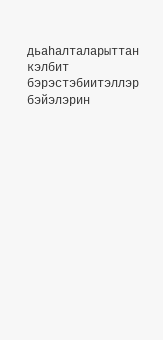дьаһалталарыттан кэлбит бэрэстэбиитэллэр бэйэлэрин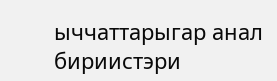ыччаттарыгар анал бириистэри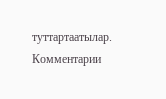туттартаатылар.
Комментарии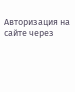Авторизация на сайте через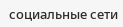социальные сети